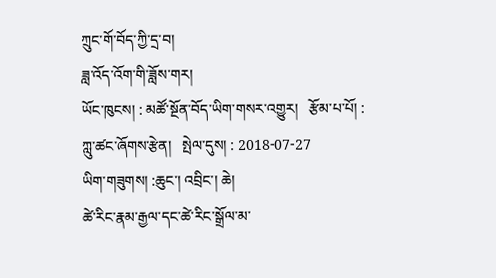ཀྲུང་གོ་བོད་ཀྱི་དྲ་བ།
ཟླ་འོད་འོག་གི་ཟློས་གར།
ཡོང་ཁུངས། : མཚོ་སྔོན་བོད་ཡིག་གསར་འགྱུར།   རྩོམ་པ་པོ། : ཀླུ་ཚང་ཞོགས་རྩེན།   སྤེལ་དུས། : 2018-07-27
ཡིག་གཟུགས། :ཆུང་། འབྲིང་། ཆེ།
ཚེ་རིང་རྣམ་རྒྱལ་དང་ཚེ་རིང་སྒྲོལ་མ་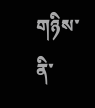གཉིས་ནི་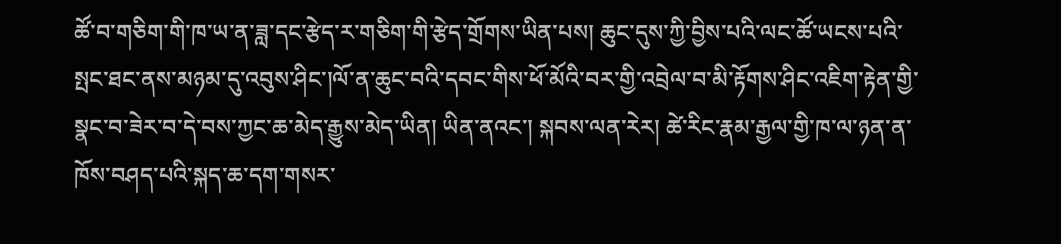ཚོ་བ་གཅིག་གི་ཁ་ཡ་ན་ཟླ་དང་རྩེད་ར་གཅིག་གི་རྩེད་གྲོགས་ཡིན་པས། ཆུང་དུས་ཀྱི་བྱིས་པའི་ལང་ཚོ་ཡངས་པའི་སྤང་ཐང་ནས་མཉམ་དུ་འབུས་ཤིང་།ལོ་ན་ཆུང་བའི་དབང་གིས་ཕོ་མོའི་བར་གྱི་འབྲེལ་བ་མི་རྟོགས་ཤིང་འཇིག་རྟེན་གྱི་སྣང་བ་ཟེར་བ་དེ་བས་ཀྱང་ཆ་མེད་རྒྱུས་མེད་ཡིན། ཡིན་ནའང་། སྐབས་ལན་རེར། ཚེ་རིང་རྣམ་རྒྱལ་གྱི་ཁ་ལ་ཉན་ན་ཁོས་བཤད་པའི་སྐད་ཆ་དག་གསར་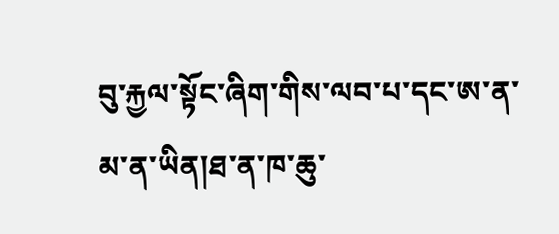བུ་རྐྱལ་སྟོང་ཞིག་གིས་ལབ་པ་དང་ཨ་ན་མ་ན་ཡིན།ཐ་ན་ཁ་ཆུ་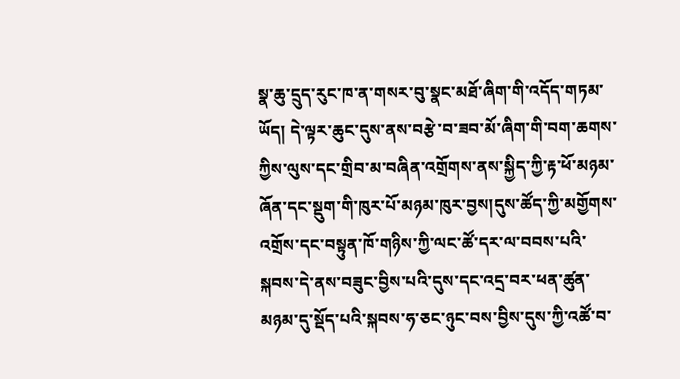སྣ་ཆུ་དྲུད་རུང་ཁ་ན་གསར་བུ་སྣང་མཐོ་ཞིག་གི་འདོད་གཏམ་ཡོད། དེ་ལྟར་ཆུང་དུས་ནས་བརྩེ་བ་ཟབ་མོ་ཞིག་གི་བག་ཆགས་ཀྱིས་ལུས་དང་གྲིབ་མ་བཞིན་འགྲོགས་ནས་སྐྱིད་ཀྱི་རྟ་ཕོ་མཉམ་ཞོན་དང་སྡུག་གི་ཁུར་པོ་མཉམ་ཁུར་བྱས།དུས་ཚོད་ཀྱི་མགྱོགས་འགྲོས་དང་བསྟུན་ཁོ་གཉིས་ཀྱི་ལང་ཚོ་དར་ལ་བབས་པའི་སྐབས་དེ་ནས་བཟུང་བྱིས་པའི་དུས་དང་འདྲ་བར་ཕན་ཚུན་མཉམ་དུ་སྡོད་པའི་སྐབས་ཧ་ཅང་ཉུང་བས་བྱིས་དུས་ཀྱི་འཚོ་བ་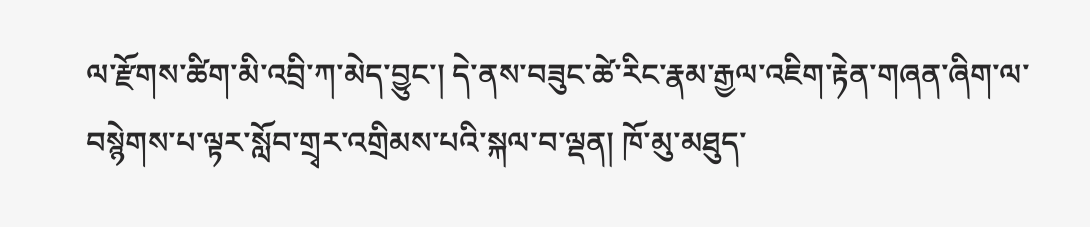ལ་རྫོགས་ཚིག་མི་འབྲི་ཀ་མེད་བྱུང་། དེ་ནས་བཟུང་ཚེ་རིང་རྣམ་རྒྱལ་འཇིག་རྟེན་གཞན་ཞིག་ལ་བསྙེགས་པ་ལྟར་སློབ་གྲྭར་འགྲིམས་པའི་སྐལ་བ་ལྡན། ཁོ་མུ་མཐུད་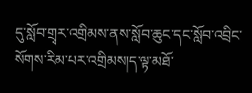དུ་སློབ་གྲྭར་འགྲིམས་ནས་སློབ་ཆུང་དང་སློབ་འབྲིང་སོགས་རིམ་པར་འགྲིམས།ད་ལྟ་མཐོ་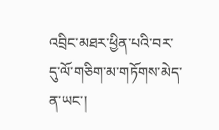འབྲིང་མཐར་ཕྱིན་པའི་བར་དུ་ལོ་གཅིག་མ་གཏོགས་མེད་ན་ཡང་།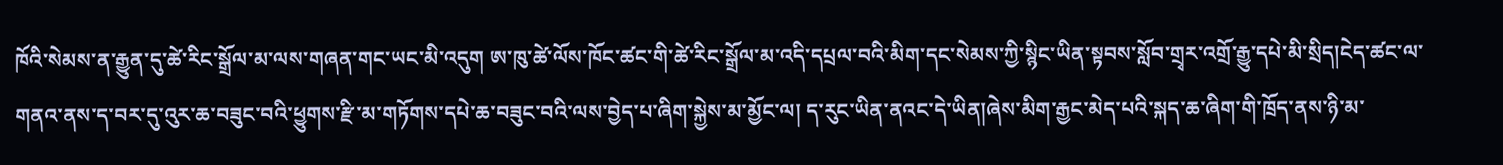ཁོའི་སེམས་ན་རྒྱུན་དུ་ཚེ་རིང་སྒྲོལ་མ་ལས་གཞན་གང་ཡང་མི་འདུག ཨ་ཁུ་ཚེ་ལོས་ཁོང་ཚང་གི་ཚེ་རིང་སྒྲོལ་མ་འདི་དཔྲལ་བའི་མིག་དང་སེམས་ཀྱི་སྙིང་ཡིན་སྟབས་སློབ་གྲྭར་འགྲོ་རྒྱུ་དཔེ་མི་སྲིད།ངེད་ཚང་ལ་གནའ་ནས་ད་བར་དུ་འུར་ཆ་བཟུང་བའི་ཕྱུགས་རྫི་མ་གཏོགས་དཔེ་ཆ་བཟུང་བའི་ལས་བྱེད་པ་ཞིག་སྐྱེས་མ་མྱོང་ལ། ད་རུང་ཡིན་ནའང་དེ་ཡིན།ཞེས་མིག་རྒྱང་མེད་པའི་སྐད་ཆ་ཞིག་གི་ཁྲོད་ནས་ཉི་མ་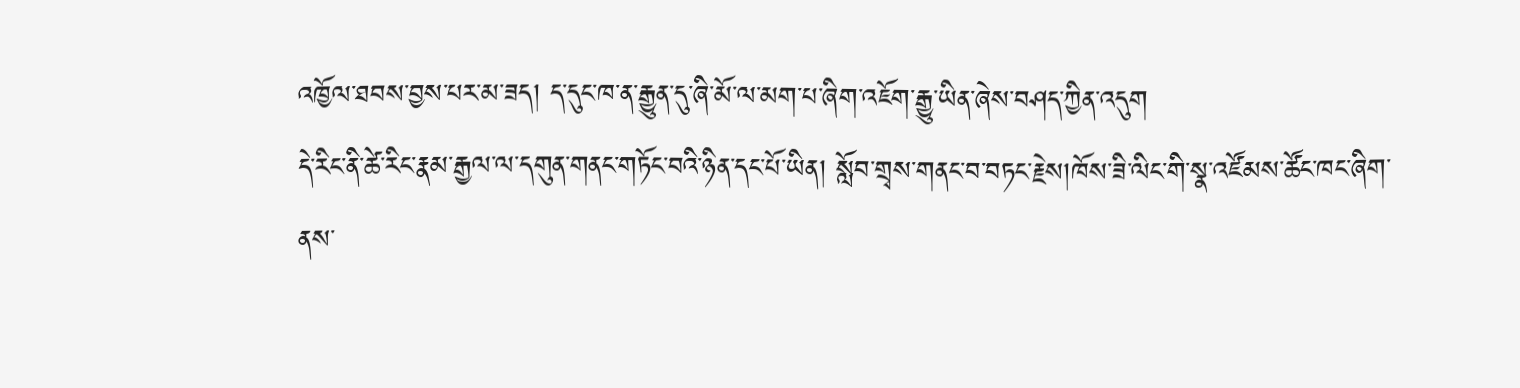འཁྱོལ་ཐབས་བྱས་པར་མ་ཟད། ད་དུང་ཁ་ན་རྒྱུན་དུ་ཞི་མོ་ལ་མག་པ་ཞིག་འཇོག་རྒྱུ་ཡིན་ཞེས་བཤད་ཀྱིན་འདུག
དེ་རིང་ནི་ཚེ་རིང་རྣམ་རྒྱལ་ལ་དགུན་གནང་གཏོང་བའི་ཉིན་དང་པོ་ཡིན། སློབ་གྲྭས་གནང་བ་བཏང་རྗེས།ཁོས་ཟི་ལིང་གི་སྣ་འཛོམས་ཚོང་ཁང་ཞིག་ནས་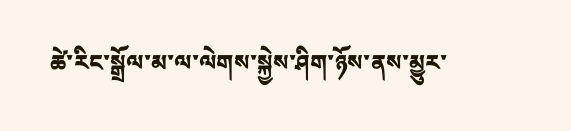ཚེ་རིང་སྒྲོལ་མ་ལ་ལེགས་སྐྱེས་ཤིག་ཉོས་ནས་མྱུར་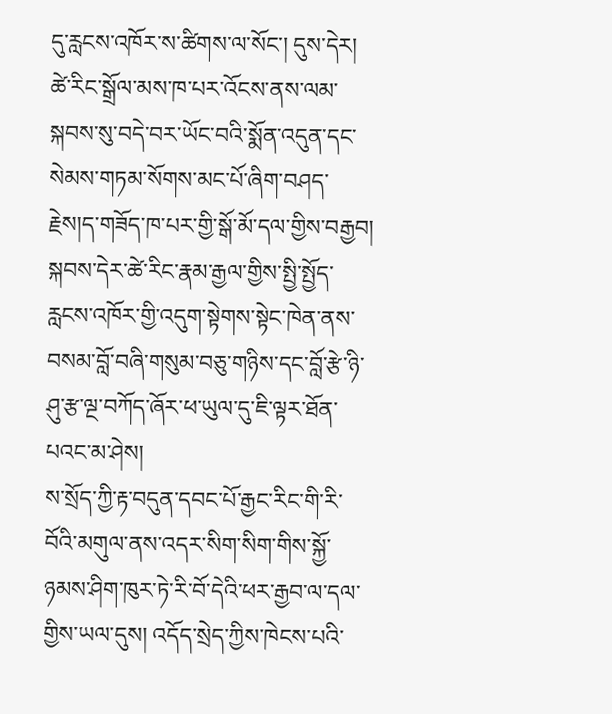དུ་རླངས་འཁོར་ས་ཚིགས་ལ་སོང་། དུས་དེར། ཚེ་རིང་སྒྲོལ་མས་ཁ་པར་འོངས་ནས་ལམ་སྐབས་སུ་བདེ་བར་ཡོང་བའི་སྨོན་འདུན་དང་སེམས་གཏམ་སོགས་མང་པོ་ཞིག་བཤད་རྗེས།ད་གཟོད་ཁ་པར་གྱི་སྒོ་མོ་དལ་གྱིས་བརྒྱབ། སྐབས་དེར་ཚེ་རིང་རྣམ་རྒྱལ་གྱིས་སྤྱི་སྤྱོད་རླངས་འཁོར་གྱི་འདུག་སྟེགས་སྟེང་ཁེན་ནས་བསམ་བློ་བཞི་གསུམ་བཅུ་གཉིས་དང་བློ་རྩེ་ཉི་ཤུ་རྩ་ལྔ་བཀོད་ཞོར་ཕ་ཡུལ་དུ་ཇི་ལྟར་ཐོན་པའང་མ་ཤེས།
ས་སྲོད་ཀྱི་རྟ་བདུན་དབང་པོ་རྒྱང་རིང་གི་རི་བོའི་མགུལ་ནས་འདར་སིག་སིག་གིས་སྐྱོ་ཉམས་ཤིག་ཁུར་ཏེ་རི་བོ་དེའི་ཕར་རྒྱབ་ལ་དལ་གྱིས་ཡལ་དུས། འདོད་སྲེད་ཀྱིས་ཁེངས་པའི་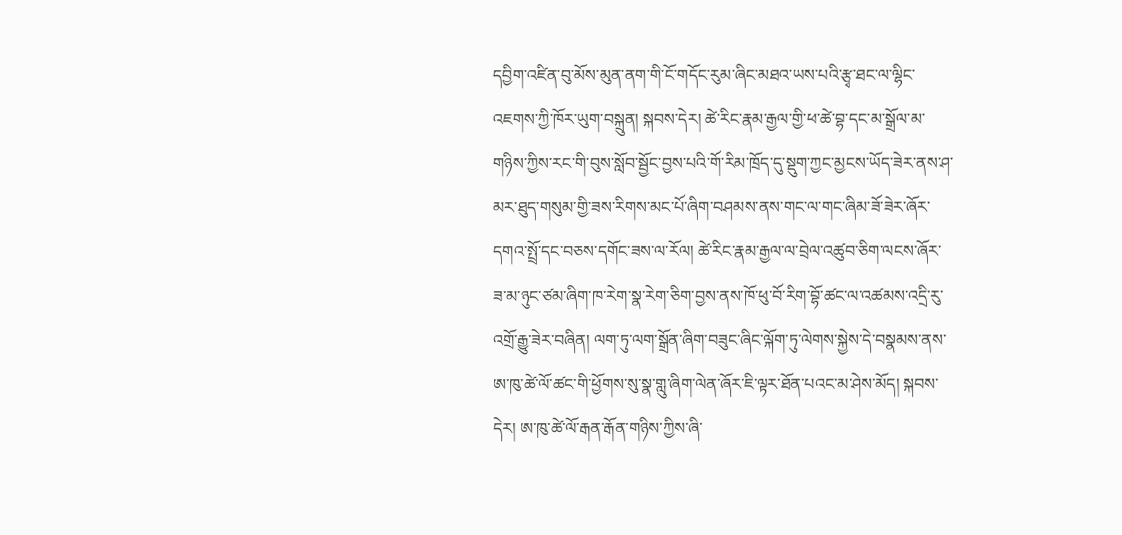དབྱིག་འཛིན་བུ་མོས་མུན་ནག་གི་ངོ་གདོང་རུམ་ཞིང་མཐའ་ཡས་པའི་རྩྭ་ཐང་ལ་ལྷིང་འཇགས་ཀྱི་ཁོར་ཡུག་བསྐྲུན། སྐབས་དེར། ཚེ་རིང་རྣམ་རྒྱལ་གྱི་ཕ་ཚེ་བྷ་དང་མ་སྒྲོལ་མ་གཉིས་ཀྱིས་རང་གི་བུས་སློབ་སྦྱོང་བྱས་པའི་གོ་རིམ་ཁྲོད་དུ་སྡུག་ཀྱང་མྱངས་ཡོད་ཟེར་ནས་ཤ་མར་ཐུད་གསུམ་གྱི་ཟས་རིགས་མང་པོ་ཞིག་བཤམས་ནས་གང་ལ་གང་ཞིམ་ཟོ་ཟེར་ཞོར་དགའ་སྤྲོ་དང་བཅས་དགོང་ཟས་ལ་རོལ། ཚེ་རིང་རྣམ་རྒྱལ་ལ་བྲེལ་འཚུབ་ཅིག་ལངས་ཞོར་ཟ་མ་ཉུང་ཙམ་ཞིག་ཁ་རེག་སྣ་རེག་ཅིག་བྱས་ནས་ཁོ་ཕུ་བོ་རིག་བྷོ་ཚང་ལ་འཚམས་འདྲི་རུ་འགྲོ་རྒྱུ་ཟེར་བཞིན། ལག་ཏུ་ལག་སྒྲོན་ཞིག་བཟུང་ཞིང་ལྐོག་ཏུ་ལེགས་སྐྱེས་དེ་བསྣམས་ནས་ཨ་ཁུ་ཚེ་ལོ་ཚང་གི་ཕྱོགས་སུ་སྣ་གླུ་ཞིག་ལེན་ཞོར་ཇི་ལྟར་ཐོན་པའང་མ་ཤེས་མོད། སྐབས་དེར། ཨ་ཁུ་ཚེ་ལོ་རྒན་རྒོན་གཉིས་ཀྱིས་ཞི་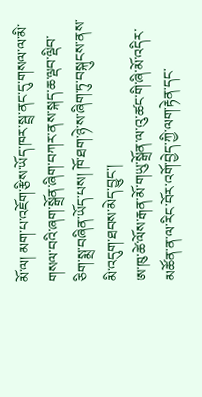མོ་ལ། མག་པ་འཇོག་རྩིས་ཡོད་ཁར་སྦྲ་ནང་དུ་གསལ་ལ་མི་གསལ་བའི་ཞག་སྒྲོན་ཞིག་བཀར་ནས་སྐད་ཆ་ལྡབ་ལྡིབ་ཅིག་སྨྲ་བཞིན་ཡོད་པས། ཁོ་ཐག་ཉེ་ས་ཞིག་ཏུ་བསྐུངས་ནས་མི་འདུག་ཐབས་མེད་བྱུང་།
ཨ་ཁུ་ཚེ་ལོས་རྒན་མོ་གཡུ་སྒྲོན་ལ་འུ་ཚང་གི་ཞི་མོ་འདིར་མཚོན་ན་ལ་རིང་བོར་འགོ་བྱེད་ཀྱི་ལག་རྟེན་དང་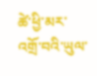ཚེ་ཕྱི་མར་འགྲོ་བའི་ཡུལ་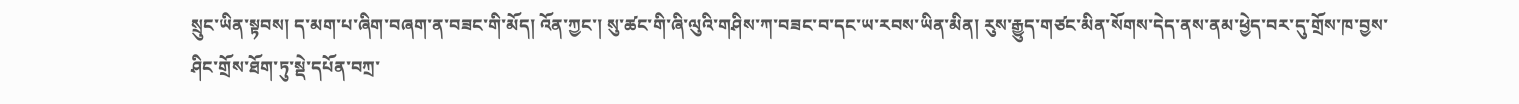སྲུང་ཡིན་སྟབས། ད་མག་པ་ཞིག་བཞག་ན་བཟང་གི་མོད། འོན་ཀྱང་། སུ་ཚང་གི་ཞི་ལུའི་གཤིས་ཀ་བཟང་བ་དང་ཡ་རབས་ཡིན་མིན། རུས་རྒྱུད་གཙང་མིན་སོགས་དེད་ནས་ནམ་ཕྱེད་བར་དུ་གྲོས་ཁ་བྱས་ཤིང་གྲོས་ཐོག་ཏུ་སྡེ་དཔོན་བཀྲ་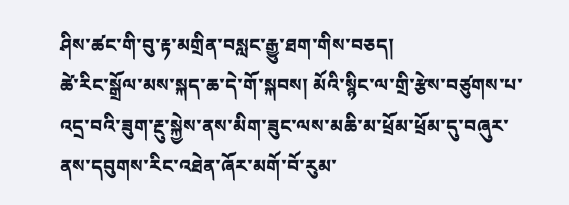ཤིས་ཚང་གི་བུ་རྟ་མགྲིན་བསླང་རྒྱུ་ཐག་གིས་བཅད།
ཚེ་རིང་སྒྲོལ་མས་སྐད་ཆ་དེ་གོ་སྐབས། མོའི་སྙིང་ལ་གྲི་རྩེས་བཙུགས་པ་འདྲ་བའི་ཟུག་རྔུ་སྐྱེས་ནས་མིག་ཟུང་ལས་མཆི་མ་ཕྲོམ་ཕྲོམ་དུ་བཞུར་ནས་དབུགས་རིང་འཐེན་ཞོར་མགོ་བོ་རུམ་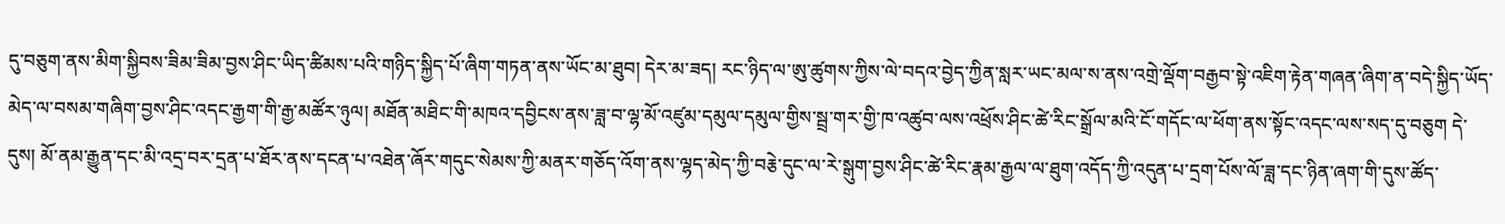དུ་བཅུག་ནས་མིག་སྐྱིབས་ཟིམ་ཟིམ་བྱས་ཤིང་ཡིད་ཚིམས་པའི་གཉིད་སྐྱིད་པོ་ཞིག་གཏན་ནས་ཡོང་མ་ཐུབ། དེར་མ་ཟད། རང་ཉིད་ལ་ཨུ་ཚུགས་ཀྱིས་ལེ་བདའ་བྱེད་ཀྱིན་སླར་ཡང་མལ་ས་ནས་འགྲེ་ལྡོག་བརྒྱབ་སྟེ་འཇིག་རྟེན་གཞན་ཞིག་ན་བདེ་སྐྱིད་ཡོད་མེད་ལ་བསམ་གཞིག་བྱས་ཤིང་འདང་རྒྱག་གི་རྒྱ་མཚོར་ཉུལ། མཐོན་མཐིང་གི་མཁའ་དབྱིངས་ནས་ཟླ་བ་ལྷ་མོ་འཛུམ་དམུལ་དམུལ་གྱིས་སྦྲ་གར་གྱི་ཁ་འཚུབ་ལས་འཕྲོས་ཤིང་ཚེ་རིང་སྒྲོལ་མའི་ངོ་གདོང་ལ་ཕོག་ནས་སྟོང་འདང་ལས་སད་དུ་བཅུག དེ་དུས། མོ་ནམ་རྒྱུན་དང་མི་འདྲ་བར་དྲན་པ་ཐོར་ནས་དངན་པ་འཐེན་ཞོར་གདུང་སེམས་ཀྱི་མནར་གཅོད་འོག་ནས་ལྷད་མེད་ཀྱི་བརྕེ་དུང་ལ་རེ་སྒུག་བྱས་ཤིང་ཚེ་རིང་རྣམ་རྒྱལ་ལ་ཐུག་འདོད་ཀྱི་འདུན་པ་དྲག་པོས་ལོ་ཟླ་དང་ཉིན་ཞག་གི་དུས་ཚོད་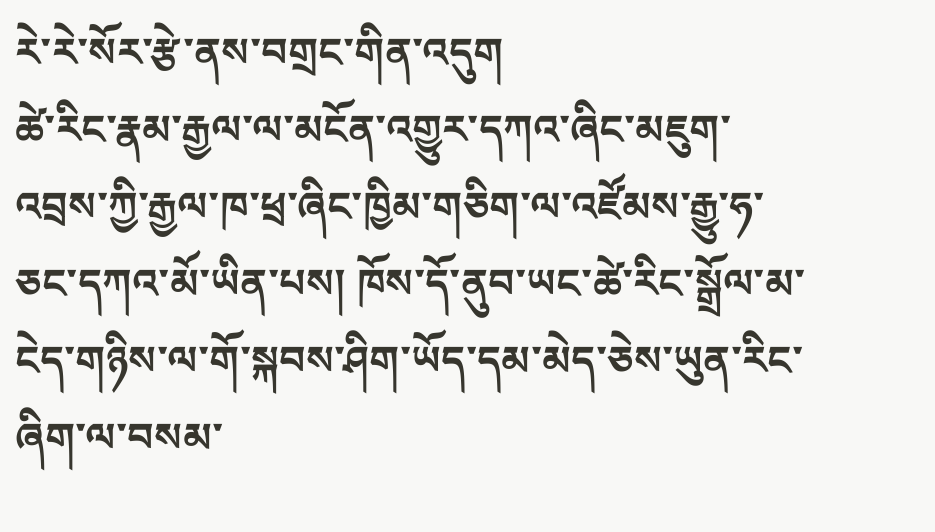རེ་རེ་སོར་རྩེ་ནས་བགྲང་གིན་འདུག
ཚེ་རིང་རྣམ་རྒྱལ་ལ་མངོན་འགྱུར་དཀའ་ཞིང་མཇུག་འབྲས་ཀྱི་རྒྱལ་ཁ་ཕྲ་ཞིང་ཁྱིམ་གཅིག་ལ་འཛོམས་རྒྱུ་ཧ་ཅང་དཀའ་མོ་ཡིན་པས། ཁོས་དོ་ནུབ་ཡང་ཚེ་རིང་སྒྲོལ་མ་ངེད་གཉིས་ལ་གོ་སྐབས་ཤིག་ཡོད་དམ་མེད་ཅེས་ཡུན་རིང་ཞིག་ལ་བསམ་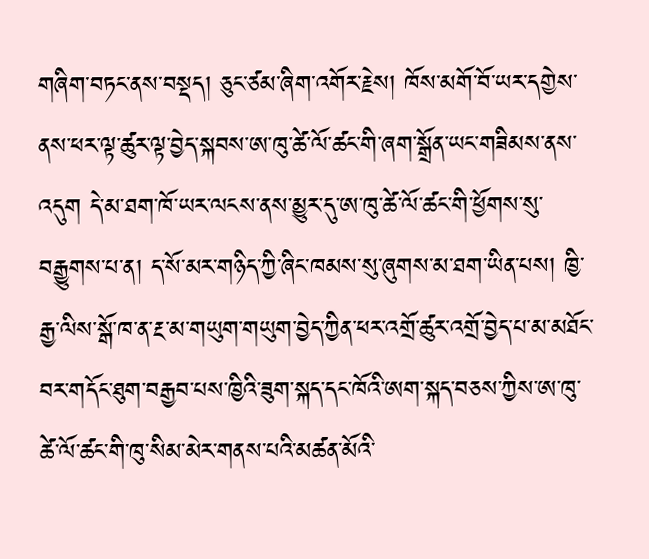གཞིག་བཏང་ནས་བསྡད། ཅུང་ཙམ་ཞིག་འགོར་རྗེས། ཁོས་མགོ་བོ་ཡར་དགྱེས་ནས་ཕར་ལྟ་ཚུར་ལྟ་བྱེད་སྐབས་ཨ་ཁུ་ཚེ་ལོ་ཚང་གི་ཞག་སྒྲོན་ཡང་གཟིམས་ནས་འདུག དེ་མ་ཐག་ཁོ་ཡར་ལངས་ནས་མྱུར་དུ་ཨ་ཁུ་ཚེ་ལོ་ཚང་གི་ཕྱོགས་སུ་བརྒྱུགས་པ་ན། ད་སོ་མར་གཉིད་ཀྱི་ཞིང་ཁམས་སུ་ཞུགས་མ་ཐག་ཡིན་པས། ཁྱི་རྒྱ་ལིས་སྒོ་ཁ་ན་རྔ་མ་གཡུག་གཡུག་བྱེད་ཀྱིན་ཕར་འགྲོ་ཚུར་འགྲོ་བྱེད་པ་མ་མཐོང་བར་གདོང་ཐུག་བརྒྱབ་པས་ཁྱིའི་ཟུག་སྐད་དང་ཁོའི་ཨག་སྐད་བཅས་ཀྱིས་ཨ་ཁུ་ཚེ་ལོ་ཚང་གི་ཁུ་སིམ་མེར་གནས་པའི་མཚན་མོའི་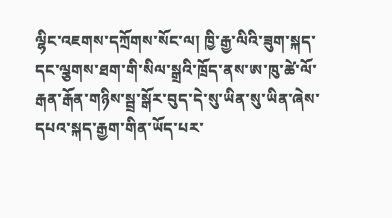ལྷིང་འཇགས་དཀྲོགས་སོང་ལ། ཁྱི་རྒྱ་ལིའི་ཟུག་སྐད་དང་ལྕགས་ཐག་གི་སིལ་སྒྲའི་ཁྲོད་ནས་ཨ་ཁུ་ཚེ་ལོ་རྒན་རྒོན་གཉིས་སྦྲ་སྒོར་བུད་དེ་སུ་ཡིན་སུ་ཡིན་ཞེས་དཔའ་སྐད་རྒྱག་གིན་ཡོད་པར་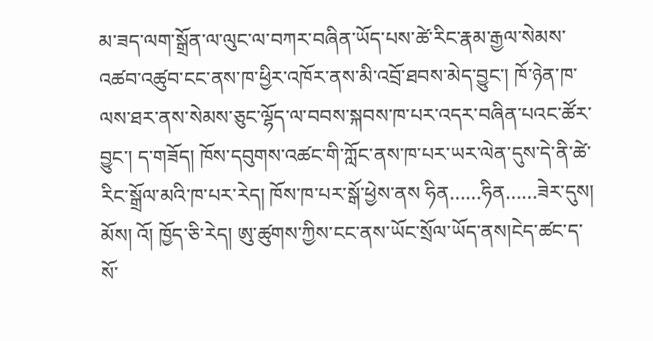མ་ཟད་ལག་སྒྲོན་ལ་ལུང་ལ་བཀར་བཞིན་ཡོད་པས་ཚེ་རིང་རྣམ་རྒྱལ་སེམས་འཚབ་འཚུབ་ངང་ནས་ཁ་ཕྱིར་འཁོར་ནས་མི་འབྲོ་ཐབས་མེད་བྱུང་། ཁོ་ཉེན་ཁ་ལས་ཐར་ནས་སེམས་ཅུང་ལྷོད་ལ་བབས་སྐབས་ཁ་པར་འདར་བཞིན་པའང་ཚོར་བྱུང་། ད་གཟོད། ཁོས་དབུགས་འཚང་གི་ཀློང་ནས་ཁ་པར་ཡར་ལེན་དུས་དེ་ནི་ཚེ་རིང་སྒྲོལ་མའི་ཁ་པར་རེད། ཁོས་ཁ་པར་སྒོ་ཕྱེས་ནས ཧིན……ཧིན……ཟེར་དུས། མོས། འོ། ཁྱོད་ཅི་རེད། ཨུ་ཚུགས་ཀྱིས་ངང་ནས་ཡོང་སྲོལ་ཡོད་ནས།ངེད་ཚང་ད་སོ་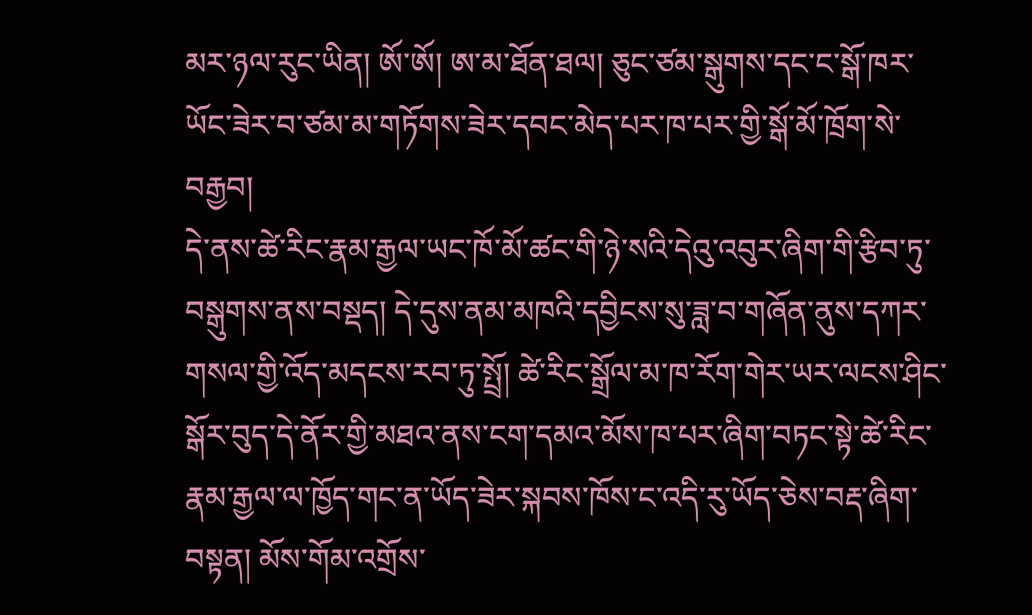མར་ཉལ་རུང་ཡིན། ཨོ་ཨོ། ཨ་མ་ཐོན་ཐལ། ཅུང་ཙམ་སྒུགས་དང་ང་སྒོ་ཁར་ཡོང་ཟེར་བ་ཙམ་མ་གཏོགས་ཟེར་དབང་མེད་པར་ཁ་པར་གྱི་སྒོ་མོ་ཁྲོག་སེ་བརྒྱབ།
དེ་ནས་ཚེ་རིང་རྣམ་རྒྱལ་ཡང་ཁོ་མོ་ཚང་གི་ཉེ་སའི་དེའུ་འབུར་ཞིག་གི་རྩིབ་ཏུ་བསྒུགས་ནས་བསྡད། དེ་དུས་ནམ་མཁའི་དབྱིངས་སུ་ཟླ་བ་གཞོན་ནུས་དཀར་གསལ་གྱི་འོད་མདངས་རབ་ཏུ་སྤྲོ། ཚེ་རིང་སྒྲོལ་མ་ཁ་རོག་གེར་ཡར་ལངས་ཤིང་སྒོར་བུད་དེ་ནོར་གྱི་མཐའ་ནས་ངག་དམའ་མོས་ཁ་པར་ཞིག་བཏང་སྟེ་ཚེ་རིང་རྣམ་རྒྱལ་ལ་ཁྱོད་གང་ན་ཡོད་ཟེར་སྐབས་ཁོས་ང་འདི་རུ་ཡོད་ཅེས་བརྡ་ཞིག་བསྟན། མོས་གོམ་འགྲོས་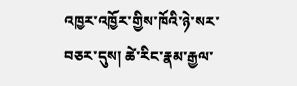འཁྱར་འཁྱོར་གྱིས་ཁོའི་ཉེ་སར་བཅར་དུས། ཚེ་རིང་རྣམ་རྒྱལ་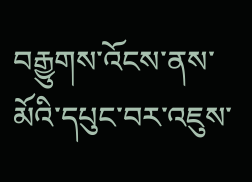བརྒྱུགས་འོངས་ནས་མོའི་དཔུང་བར་འཇུས་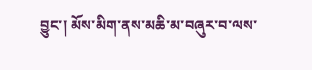བྱུང་། མོས་མིག་ནས་མཆི་མ་བཞུར་བ་ལས་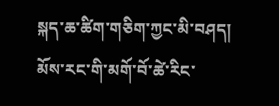སྐད་ཆ་ཚིག་གཅིག་ཀྱང་མི་བཤད། མོས་རང་གི་མགོ་བོ་ཚེ་རིང་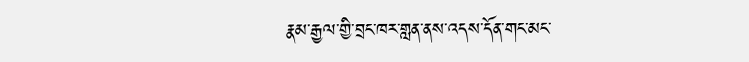རྣམ་རྒྱལ་གྱི་བྲང་ཁར་གླན་ནས་འདས་དོན་གང་མང་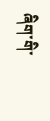ཞིག་གི་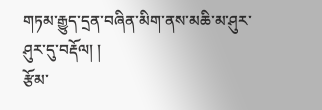གཏམ་རྒྱུད་དྲན་བཞིན་མིག་ནས་མཆི་མ་ཤུར་ཤུར་དུ་བརྡོལ། །
རྩོམ་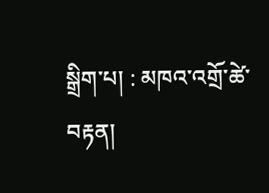སྒྲིག་པ། : མཁའ་འགྲོ་ཚེ་བརྟན།